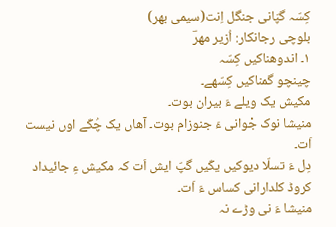کِسّہ گپّانی جنگل اِنت(سیمی بھر)
بلوچی رجانکار: اُزیر مھرؔ
۱۔ اندوھناکیں کِسّہ
چینچو گمناکیں کِسّھے۔
مکیش یک ویلے ءَ بیران بوت۔
منیشا نوک جْوانی ءَ جنوزام بوت۔ آھاں یک چُکّے اوں نیست
اَت۔
دِل ءَ تسلّا دیوکیں یکّیں گپّ ایش اَت کہ مکیش ءِ جائیداد
کروڈ کلدارانی کساس ءَ اَت۔
منیشا ءَ نی وڑے نہ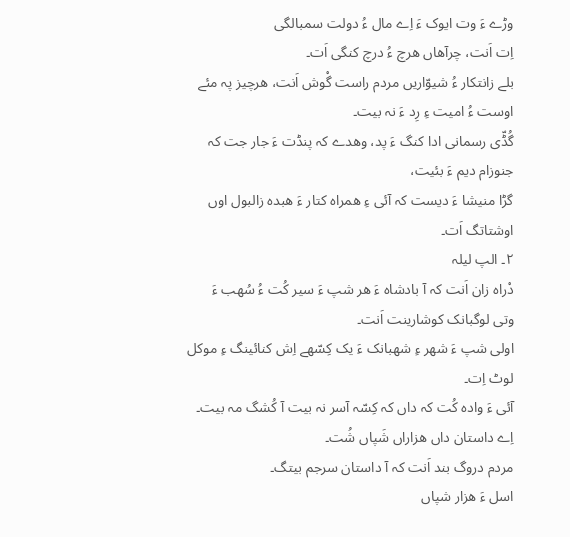وڑے ءَ وت ایوک ءَ اِے مال ءُ دولت سمبالگی
اِت اَنت، چرآھاں ھرچ ءُ درچ کنگی اَت۔
بلے زانتکار ءُ شیوّاریں مردم راست گْوش اَنت، ھرچیز پہ مئے
اوست ءُ امیت ءِ رِد ءَ نہ بیت۔
گُڈّی رسمانی ادا کنگ ءَ پد، وھدے کہ پنڈت ءَ جار جت کہ
جنوزام دیم ءَ بئیت،
گڑا منیشا ءَ دیست کہ آئی ءِ ھمراہ کتار ءَ ھبدہ زالبول اوں
اوشتاتگ اَت۔
۲۔ الپ لیلہ
دْراہ زان اَنت کہ آ بادشاہ ءَ ھر شپ ءَ سیر کُت ءُ سُھب ءَ
وتی لوگبانک کوشارینت اَنت۔
اولی شپ ءَ شھر ءِ شھبانک ءَ یک کِسّھے اِش کنائینگ ءِ موکل
لوٹ اِت۔
آئی ءَ وادہ کُت کہ داں کہ کِسّہ آسر نہ بیت آ کُشگ مہ بیت۔
اِے داستان داں ھزاراں شَپاں شُت۔
مردم دروگ بند اَنت کہ آ داستان سرجم بیتگ۔
اسل ءَ ھزار شپاں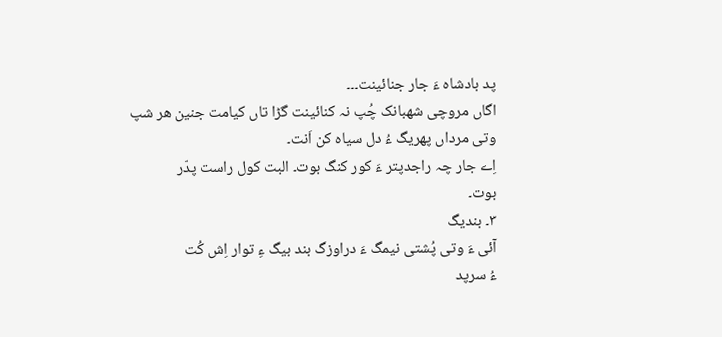پد بادشاہ ءَ جار جنائینت۔۔۔
اگاں مروچی شھبانک چُپ نہ کنائینت گڑا تاں کیامت جنین ھر شپ
وتی مرداں پھریگ ءُ دل سیاہ کن اَنت۔
اِے جار چہ راجدپتر ءَ کور کنگ بوت۔ البت کول راست پدّر
بوت۔
۳۔ بندیگ
آئی ءَ وتی پُشتی نیمگ ءَ دراوزگ بند بیگ ءِ توار اِش کُت
ءُ سرپد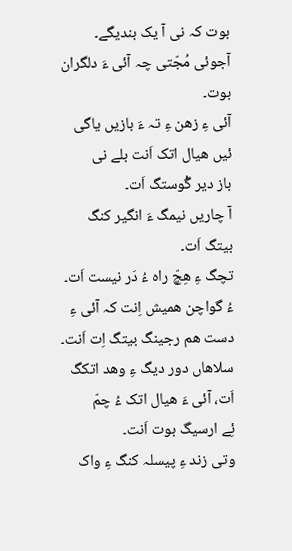بوت کہ نی آ یک بندیگے۔
آجوئی مُجّتی چہ آئی ءَ دلگران بوت۔
آئی ءِ زھن ءِ تہ ءَ بازیں یاگی ئیں ھیال اتک اَنت بلے نی
باز دیر گْوستگ اَت۔
آ چاریں نیمگ ءَ انگیر کنگ بیتگ اَت۔
تچگ ءِ ھِچّ راہ ءُ دَر نیست اَت۔
ءُ گواچن ھمیش اِنت کہ آئی ءِ دست ھم رجینگ بیتگ اِت اَنت۔
سلاھاں دور دیگ ءِ وھد اتکگ اَت، آئی ءَ ھیال اتک ءُ چمّ
ئِے ارسیگ بوت اَنت۔
وتی زند ءِ پیسلہ کنگ ءِ واک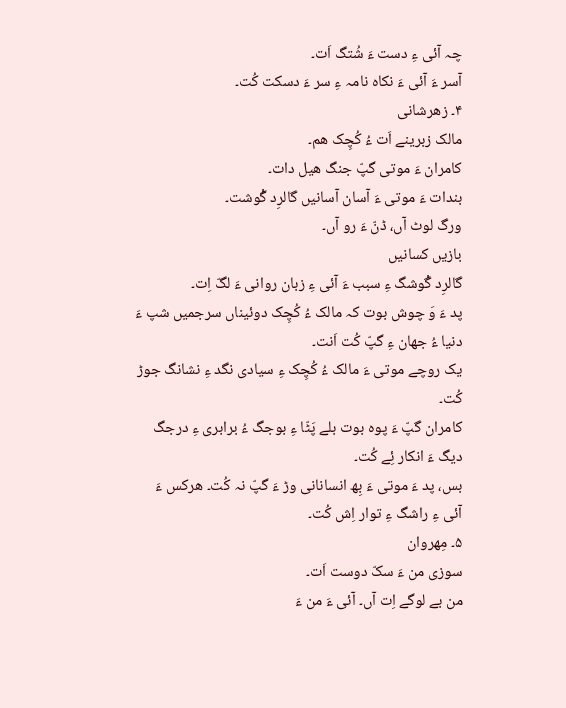چہ آئی ءِ دست ءَ شُتگ اَت۔
آسر ءَ آئی ءَ نکاہ نامہ ءِ سر ءَ دسکت کُت۔
۴۔ زھرشانی
مالک زبرینے اَت ءُ کُچِک ھم۔
کامران ءَ موتی گپّ جنگ ھیل دات۔
بندات ءَ موتی ءَ آسان آسانیں گالرِد گْوشت۔
ورگ لوٹ آں، ڈنّ ءَ رو آں۔
بازیں کسانیں
گالرِد گْوشگ ءِ سبب ءَ آئی ءِ زبان روانی ءَ لگّ اِت۔
پد ءَ وَ چوش بوت کہ مالک ءُ کُچِک دوئیناں سرجمیں شپ ءَ
دنیا ءُ جھان ءِ گپّ کُت اَنت۔
یک روچے موتی ءَ مالک ءُ کُچِک ءِ سیادی نگد ءِ نشانگ جوڑ
کُت۔
کامران گپّ ءَ پوہ بوت بلے پَٹّا ءِ بوجگ ءُ برابری ءِ درجگ
دیگ ءَ انکار ئِے کُت۔
بس، پد ءَ موتی ءَ بِھ انسانانی وڑ ءَ گپّ نہ کُت۔ ھرکس ءَ
آئی ءِ راشگ ءِ توار اِش کُت۔
۵۔ مِھروان
سوزی من ءَ سکّ دوست اَت۔
من بے لوگے اِت آں۔ آئی ءَ من ءَ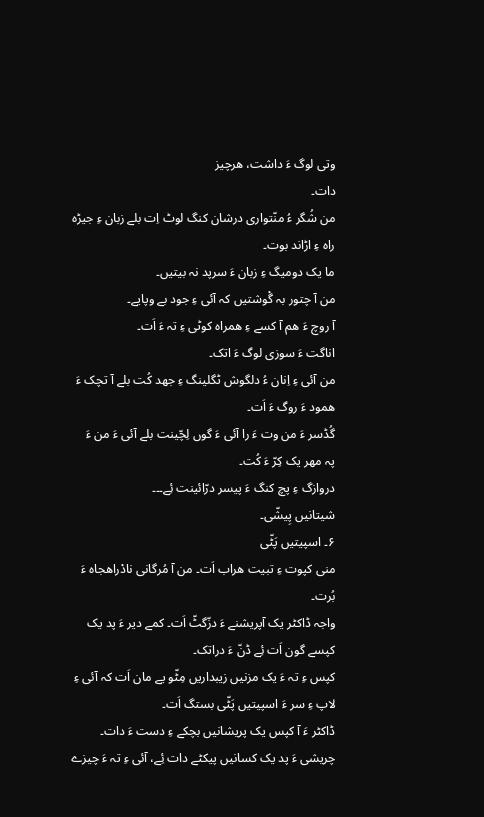وتی لوگ ءَ داشت، ھرچیز
دات۔
من شُگر ءُ منّتواری درشان کنگ لوٹ اِت بلے زبان ءِ جیڑہ
راہ ءِ اڑاند بوت۔
ما یک دومیگ ءِ زبان ءَ سرپد نہ بیتيں۔
من آ چتور بہ گْوشتیں کہ آئی ءِ جود بے وپایے۔
آ روچ ءَ ھم آ کسے ءِ ھمراہ کوٹی ءِ تہ ءَ اَت۔
اناگت ءَ سوزی لوگ ءَ اتک۔
من آئی ءِ اِنان ءُ دلگوش ٹگلینگ ءِ جھد کُت بلے آ تچک ءَ
ھمود ءَ روگ ءَ اَت۔
گُڈسر ءَ من وت ءَ را آئی ءَ گوں لِچّینت بلے آئی ءَ من ءَ
پہ مھر یک کِرّ ءَ کُت۔
دروازگ ءِ پچ کنگ ءَ پیسر درّائینت ئِے۔۔۔
شیتانیں پِیشّی۔
۶۔ اسپیتیں پَٹّی
منی کپوت ءِ تبیت ھراب اَت۔ من آ مُرگانی نادْراھجاہ ءَ
بُرت۔
واجہ ڈاکٹر یک آپریشنے ءَ دزّگٹّ اَت۔ کمے دیر ءَ پد یک
کپسے گون اَت ئِے ڈنّ ءَ دراتک۔
کپس ءِ تہ ءَ یک مزنیں زیبداریں مِٹّو یے مان اَت کہ آئی ءِ
لاپ ءِ سر ءَ اسپیتیں پَٹّی بستگ اَت۔
ڈاکٹر ءَ آ کپس یک پریشانیں بچکے ءِ دست ءَ دات۔
چریشی ءَ پد یک کسانیں پیکٹے دات ئِے، آئی ءِ تہ ءَ چیزے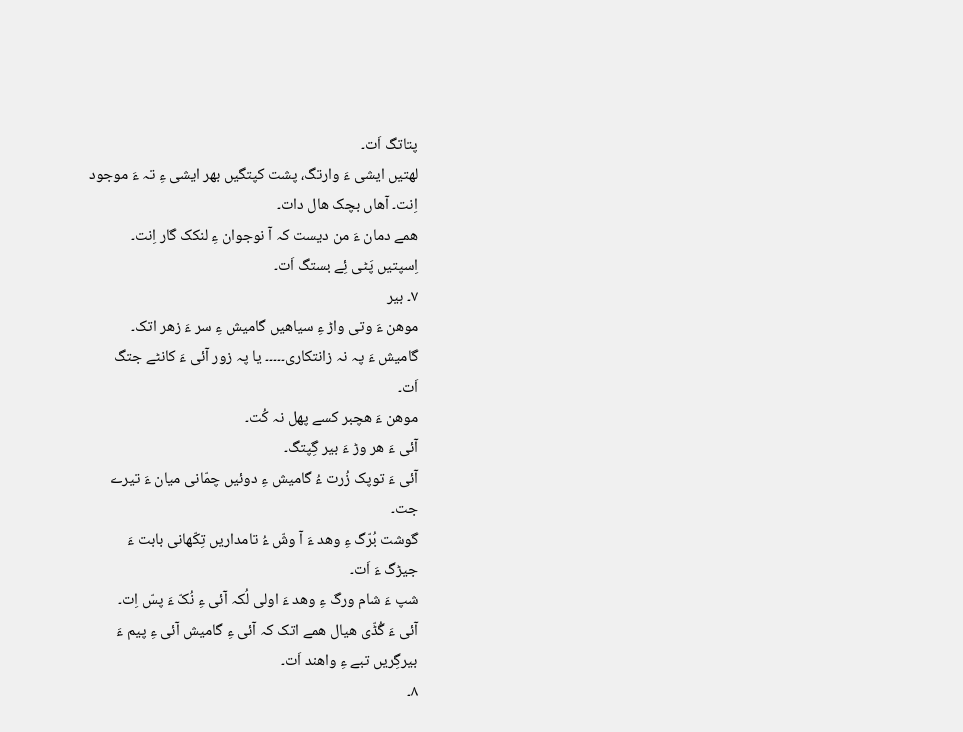پتاتگ اَت۔
لھتیں ایشی ءَ وارتگ، پشت کپتگیں بھر ایشی ءِ تہ ءَ موجود
اِنت۔ آھاں بچک ھال دات۔
ھمے دمان ءَ من دیست کہ آ نوجوان ءِ لنکک گار اِنت۔
اِسپتیں پَٹی ئِے بستگ اَت۔
۷۔ بیر
موھن ءَ وتی واڑ ءِ سیاھیں گامیش ءِ سر ءَ زھر اتک۔
گامیش ءَ پہ نہ زانتکاری۔۔۔۔۔ یا پہ زور آئی ءَ کانٹے جتگ
اَت۔
موھن ءَ ھچبر کسے پھل نہ کُت۔
آئی ءَ ھر وڑ ءَ بیر گِپتگ۔
آئی ءَ توپک زُرت ءُ گامیش ءِ دوئیں چمّانی میان ءَ تیرے
جت۔
گوشت بُرّگ ءِ وھد ءَ آ وشّ ءُ تامداریں تِکّھانی بابت ءَ
جیڑگ ءَ اَت۔
شپ ءَ شام ورگ ءِ وھد ءَ اولی لُکہ آئی ءِ نُکّ ءَ پسّ اِت۔
آئی ءَ گُڈّی ھیال ھمے اتک کہ آئی ءِ گامیش آئی ءِ پیم ءَ
بیرگِریں تبے ءِ واھند اَت۔
۸۔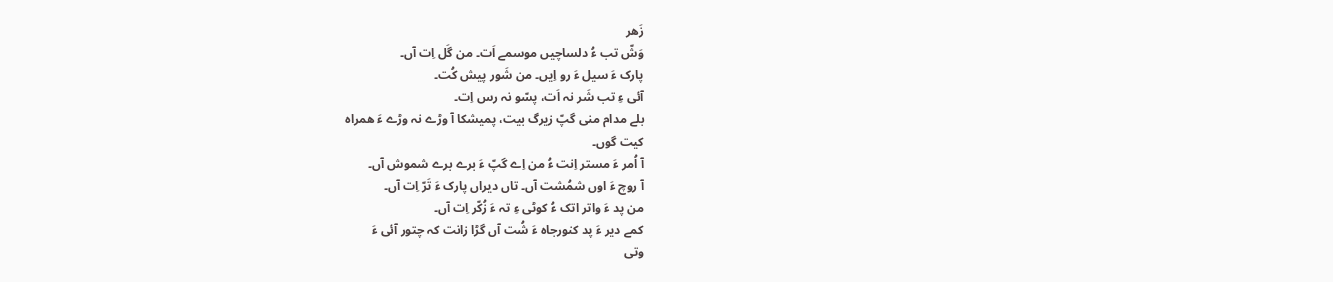زَھر
وَشّ تب ءُ دلساچیں موسمے اَت۔ من گَل اِت آں۔
پارک ءَ سیل ءَ رو اِیں۔ من شَور پیش کُت۔
آئی ءِ تب شَر نہ اَت، پسّو نہ رس اِت۔
بلے مدام منی گپّ زیرگ بیت، پمیشکا آ وڑے نہ وڑے ءَ ھمراہ
کیت گوں۔
آ اُمر ءَ مستر اِنت ءُ من اِے گپّ ءَ برے برے شموش آں۔
آ روچ ءَ اوں شمُشت آں۔ تاں دیراں پارک ءَ تَرّ اِت آں۔
من پد ءَ واتر اتک ءُ کوٹی ءِ تہ ءَ زُکّر اِت آں۔
کمے دیر ءَ پد کنورجاہ ءَ شُت آں گڑا زانت کہ چتور آئی ءَ
وتی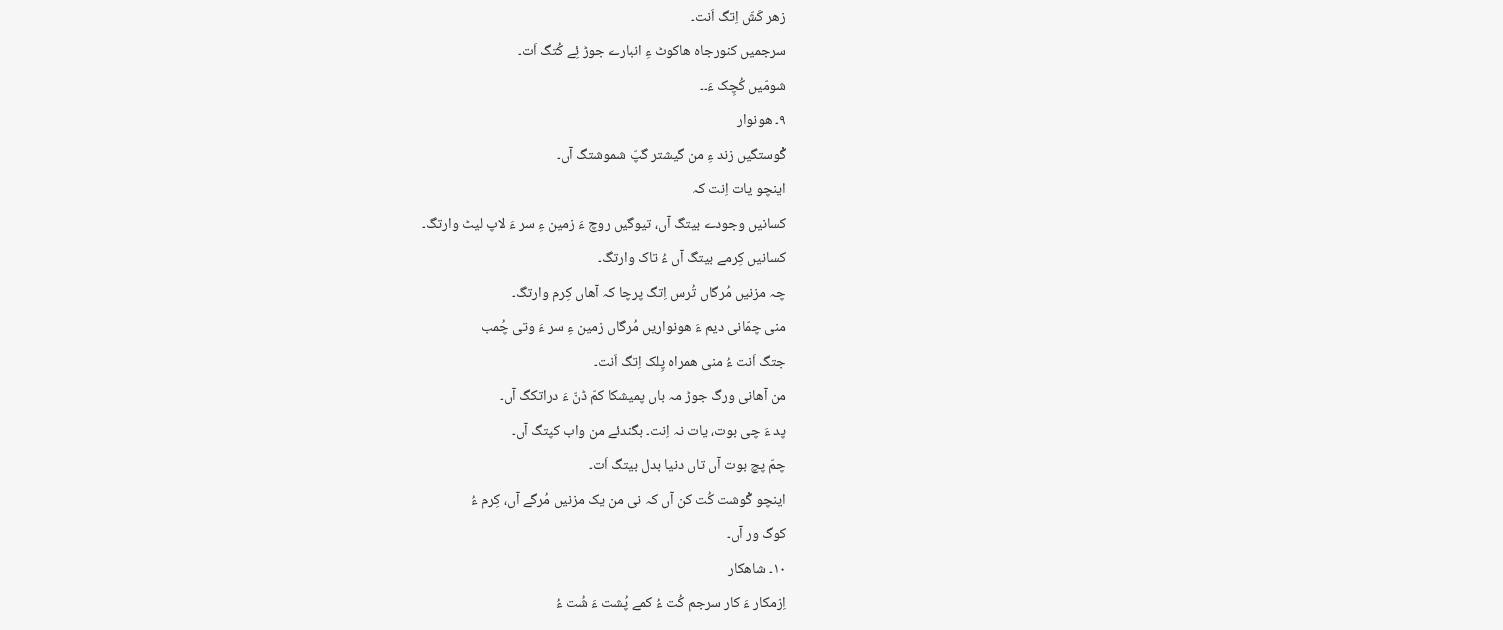زھر کَشّ اِتگ اَنت۔
سرجمیں کنورجاہ ھاکوٹ ءِ انبارے جوڑ ئِے کُتگ اَت۔
شومّیں کُچِک ءَ۔۔
۹۔ ھونوار
گْوستگیں زند ءِ من گیشتر گپّ شموشتگ آں۔
اینچو یات اِنت کہ
کسانیں وجودے بیتگ آں، تیوگیں روچ ءَ زمین ءِ سر ءَ لاپ لیٹ وارتگ۔
کسانیں کِرمے بیتگ آں ءُ تاک وارتگ۔
چہ مزنیں مُرگاں تُرس اِتگ پرچا کہ آھاں کِرم وارتگ۔
منی چمّانی دیم ءَ ھونواریں مُرگاں زمین ءِ سر ءَ وتی چُمب
جتگ اَنت ءُ منی ھمراہ پِلک اِتگ اَنت۔
من آھانی ورگ جوڑ مہ باں پمیشکا کمّ ڈنّ ءَ دراتکگ آں۔
پد ءَ چی بوت، یات نہ اِنت۔ بگندئے من واب کپتگ آں۔
چمّ پچ بوت آں تاں دنیا بدل بیتگ اَت۔
اینچو گْوشت کُت کن آں کہ نی من یک مزنیں مُرگے آں، کِرم ءُ
کوگ ور آں۔
۱۰۔ شاھکار
اِزمکار ءَ کار سرجم کُت ءُ کمے پُشت ءَ شُت ءُ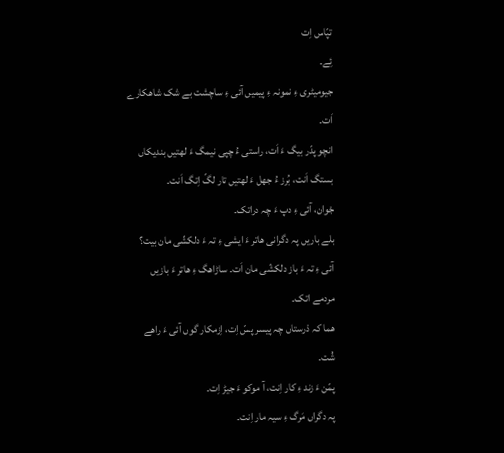تپّاس اِت
ئِے۔
جیومیٹری ءِ نمونہ ءِ پیمیں آئی ءِ ساچشت بے شک شاھکارے
اَت۔
انچو پدّر بیگ ءَ اَت، راستی ءُ چپی نیمگ ءَ لھتیں بندیکاں
بستگ اَنت، بُرز ءُ جھل ءَ لھتیں تار لگّ اِتگ اَنت۔
جْوان، آئی ءِ دپ ءَ چہ دراتک۔
بلے باریں پہ دگرانی ھاتر ءَ ایشی ءِ تہ ءَ دلکشّی مان بیت؟
آئی ءِ تہ ءَ باز دلکشّی مان اَت۔ ساڑاھگ ءِ ھاتر ءَ بازیں
مردمے اتک۔
ھما کہ دْرستاں چہ پیسر پسّ اِت، اِزمکار گوں آئی ءَ راھے
شُت۔
پمّن ءَ زند ءِ کار اِنت، آ موکو ءَ جیڑ اِت۔
پہ دگراں مَرگ ءِ سیہ مار اِنت۔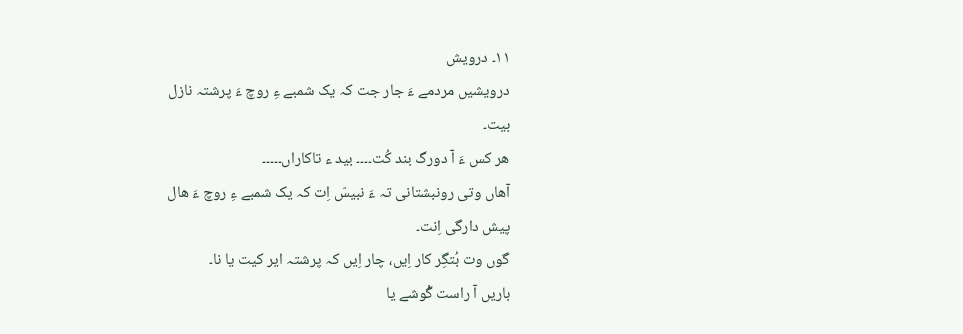۱۱۔ درویش
درویشیں مردمے ءَ جار جت کہ یک شمبے ءِ روچ ءَ پرشتہ نازل
بیت۔
ھر کس ءَ آ دورگ بند کُت۔۔۔۔ بید ء تاکاراں۔۔۔۔۔
آھاں وتی رونبشتانی تہ ءَ نبیسّ اِت کہ یک شمبے ءِ روچ ءَ ھال
پیش دارگی اِنت۔
گوں وت بُتگِر کار اِیں، چار اِیں کہ پرشتہ ایر کیت یا نا۔
باریں آ راست گْوشے یا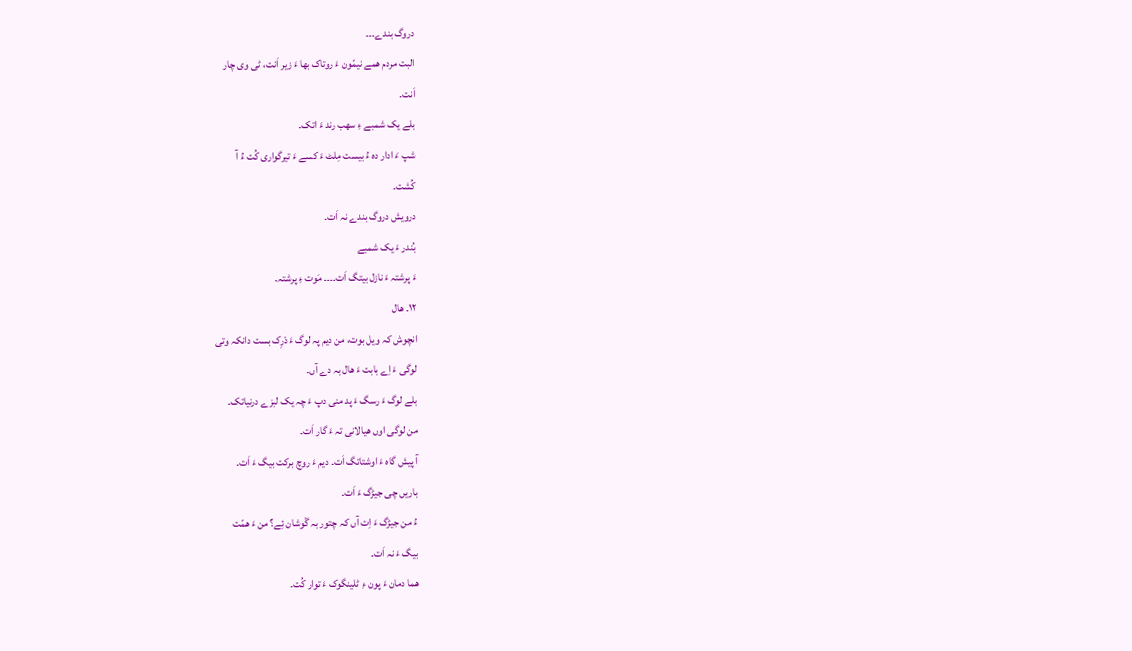دروگ بندے۔۔۔
البت مردم ھمے نیمّون ءَ روتاک بھا ءَ زیر اَنت، ٹی وی چار
اَنت۔
بلے یک شمبے ءِ سھب رند ءَ اتک۔
شپ ءَ ادار دہ ءُ بیست مِلٹ ءَ کسے ءَ تیرگواری کُت ءُ آ
کُشت۔
درویش دروگ بندے نہ اَت۔
بُندر ءَ یک شمبے
ءَ پرشتہ ءَ نازل بیتگ اَت۔۔۔۔ مَوت ءِ پرشتہ۔
۱۲۔ ھال
انچوش کہ ویل بوت، من دیم پہ لوگ ءَ دْرِک بست دانکہ وتی
لوگی ءَ اِے بابت ءَ ھال بہ دے آں۔
بلے لوگ ءَ رسگ ءَ پد منی دپ ءَ چہ یک لبزے درنیاتک۔
من لوگی اوں ھیالانی تہ ءَ گار اَت۔
آ پیش گاہ ءَ اوشتاتگ اَت۔ دیم ءَ روچ برکت بیگ ءَ اَت۔
باریں چی جیڑگ ءَ اَت۔
ءُ من جیڑگ ءَ اِت آں کہ چتور بہ گْوشان ئِے؟ من ءَ ھمّت
بیگ ءَ نہ اَت۔
ھما دمان ءَ پون ءِ ٹلینگوک ءَ توار کُت۔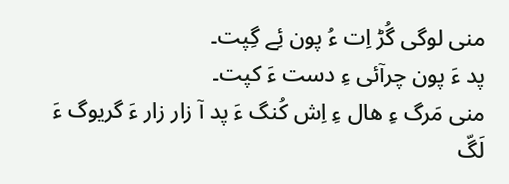منی لوگی گُڑ اِت ءُ پون ئِے گِپت۔
پد ءَ پون چرآئی ءِ دست ءَ کپت۔
منی مَرگ ءِ ھال ءِ اِش کُنگ ءَ پد آ زار زار ءَ گریوگ ءَ
لَگّ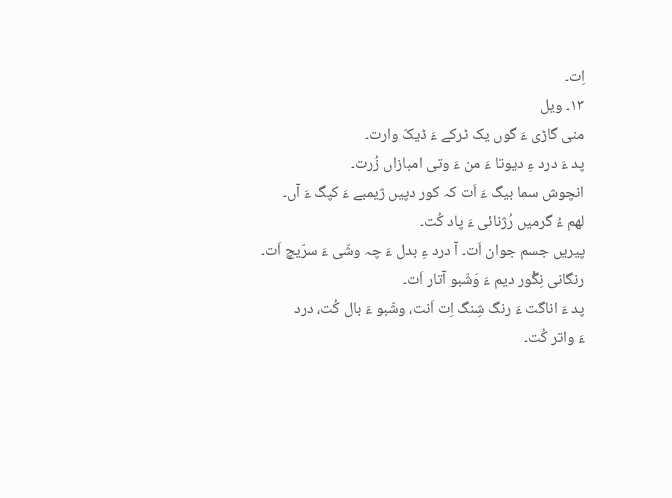اِت۔
۱۳۔ ویل
منی گاڑی ءَ گوں یک ٹرکے ءَ ڈیکّ وارت۔
پد ءَ درد ءِ دیوتا ءَ من ءَ وتی امبازاں زُرت۔
انچوش سما بیگ ءَ اَت کہ کور دپیں ژیمبے ءَ کپگ ءَ آں۔
لھم ءُ گرمیں رُژنائی ءَ پاد کُت۔
پیریں جسم جوان اَت۔ آ درد ءِ بدل ءَ چہ وشّی ءَ سرّیچ اَت۔
رنگانی نِگْور دیم ءَ وَشّبو آتار اَت۔
پد ءَ اناگت ءَ رنگ شِنگ اِت اَنت، وشّبو ءَ بال کُت، درد
ءَ واتر کُت۔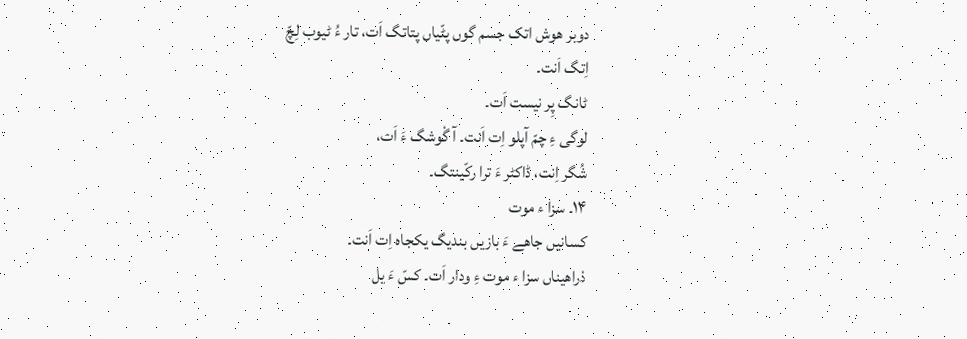دوبر ھوش اتک جسم گوں پٹّیاں پتاتگ اَت، تار ءُ ٹیوب لِچّ
اِتگ اَنت۔
ٹانگ پِر نیست اَت۔
لوگی ءِ چمّ آپلو اِت اَنت۔ آ گْوشگ ءَ اَت،
شُگر اِنت، ڈاکٹر ءَ ترا رکّینتگ۔
۱۴۔ سزا ء موت
کسانیں جاھے ءَ بازیں بندیگ یکجاہ اِت اَنت۔
دْراھیناں سزا ء موت ءِ ودار اَت۔ کسّ ءَ یل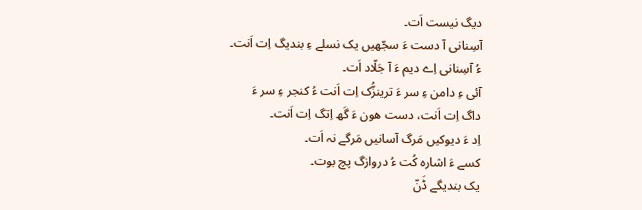دیگ نیست اَت۔
آسِنانی آ دست ءَ سجّھیں یک نسلے ءِ بندیگ اِت اَنت۔
ءُ آسِنانی اِے دیم ءَ آ جَلّاد اَت۔
آئی ءِ دامن ءِ سر ءَ ترینزُّک اِت اَنت ءُ کنجر ءِ سر ءَ
داگ اِت اَنت، دست ھون ءَ گَھ اِتگ اِت اَنت۔
اِد ءَ دیوکیں مَرگ آسانیں مَرگے نہ اَت۔
کسے ءَ اشارہ کُت ءُ دروازگ پچ بوت۔
یک بندیگے ڈَنّ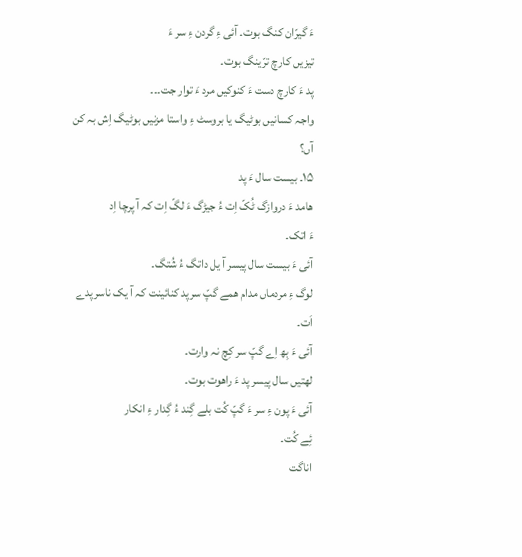ءَ گیرّان کنگ بوت۔ آئی ءِ گردن ءِ سر ءَ
تیزیں کارچ ترّینگ بوت۔
پد ءَ کارچ دست ءَ کنوکیں مرد ءَ توار جت۔۔۔
واجہ کسانیں بوٹیگ یا بروسٹ ءِ واستا مزنیں بوٹیگ اِش بہ کن
آں؟
۱۵۔ بیست سال ءَ پد
ھامد ءَ دروازگ ٹُکّ اِت ءُ جیڑگ ءَ لگّ اِت کہ آ پرچا اِد
ءَ اتک۔
آئی ءَ بیست سال پیسر آ یل داتگ ءُ شُتگ۔
لوگ ءِ مردماں مدام ھمے گپّ سرپد کنائینت کہ آ یک ناسرپدے
اَت۔
آئی ءَ بِھ اِے گپّ سر کِچ نہ وارت۔
لھتیں سال پیسر پد ءَ راھوت بوت۔
آئی ءَ پون ءِ سر ءَ گپّ کُت بلے گِند ءُ گِدار ءِ انکار
ئِے کُت۔
اناگت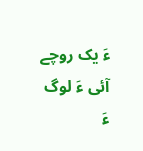ءَ یک روچے آئی ءَ لوگ ءَ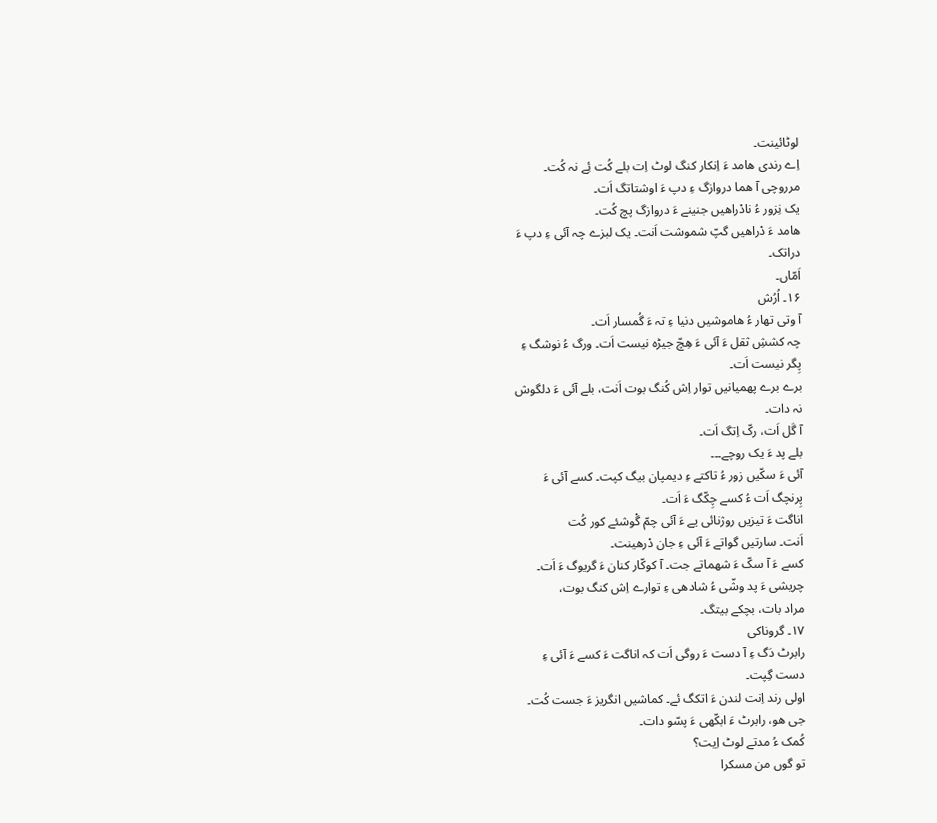لوٹائینت۔
اِے رندی ھامد ءَ اِنکار کنگ لوٹ اِت بلے کُت ئِے نہ کُت۔
مرروچی آ ھما دروازگ ءِ دپ ءَ اوشتاتگ اَت۔
یک نِزور ءُ نادْراھیں جنینے ءَ دروازگ پچ کُت۔
ھامد ءَ دْراھیں گپّ شموشت اَنت۔ یک لبزے چہ آئی ءِ دپ ءَ
دراتک۔
اَمّاں۔
۱۶۔ اُرُش
آ وتی تھار ءُ ھاموشیں دنیا ءِ تہ ءَ گُمسار اَت۔
چہ کششِ ثقل ءَ آئی ءَ ھِچّ جیڑہ نیست اَت۔ ورگ ءُ نوشگ ءِ
پِگر نیست اَت۔
برے برے پھمیانیں توار اِش کُنگ بوت اَنت، بلے آئی ءَ دلگوش
نہ دات۔
آ گَل اَت، رکّ اِتگ اَت۔
بلے پد ءَ یک روچے۔۔۔
آئی ءَ سکّیں زور ءُ تاکتے ءِ دیمپان بیگ کپت۔ کسے آئی ءَ
پِرنچگ اَت ءُ کسے چِکّگ ءَ اَت۔
اناگت ءَ تیزیں روژنائی یے ءَ آئی چمّ گْوشئے کور کُت
اَنت۔ سارتیں گواتے ءَ آئی ءِ جان دْرھینت۔
کسے ءَ آ سکّ ءَ شھماتے جت۔ آ کوکّار کنان ءَ گریوگ ءَ اَت۔
چریشی ءَ پد وشّی ءُ شادھی ءِ توارے اِش کنگ بوت،
مراد بات، بچکے بیتگ۔
۱۷۔ گروناکی
رابرٹ دَگ ءِ آ دست ءَ روگی اَت کہ اناگت ءَ کسے ءَ آئی ءِ
دست گِپت۔
اولی رند اِنت لندن ءَ اتکگ ئے۔ کماشیں انگریز ءَ جست کُت۔
جی ھو، رابرٹ ءَ ابکّھی ءَ پسّو دات۔
کُمک ءُ مدتے لوٹ اِیت؟
تو گوں من مسکرا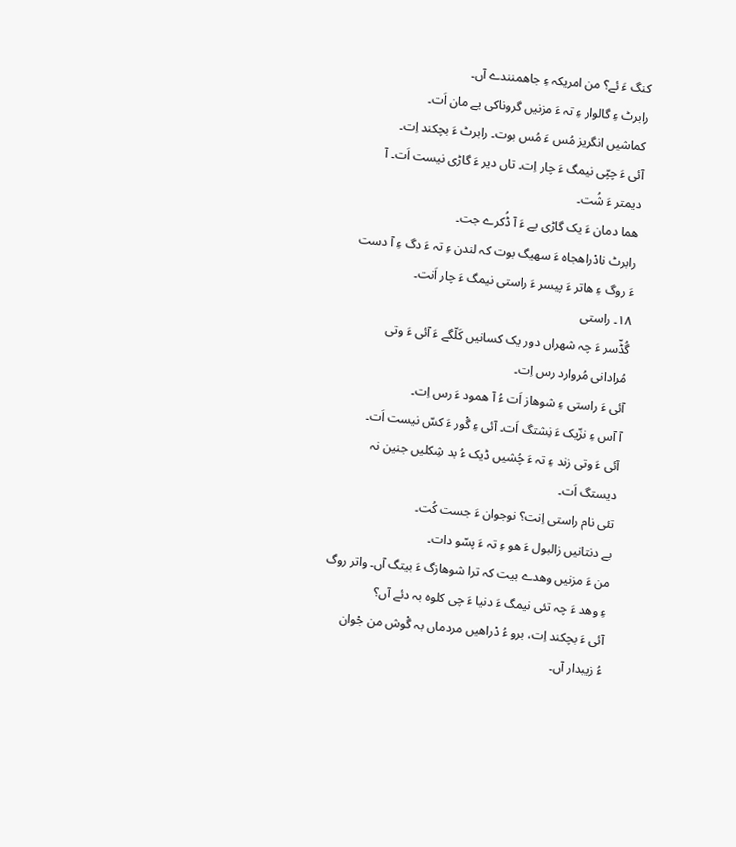کنگ ءَ ئے؟ من امریکہ ءِ جاھمنندے آں۔
رابرٹ ءِ گالوار ءِ تہ ءَ مزنیں گروناکی یے مان اَت۔
کماشیں انگریز مُس ءَ مُس بوت۔ رابرٹ ءَ بچکند اِت۔
آئی ءَ چپّی نیمگ ءَ چار اِت۔ تاں دیر ءَ گاڑی نیست اَت۔ آ
دیمتر ءَ شُت۔
ھما دمان ءَ یک گاڑی یے ءَ آ ڈُکرے جت۔
رابرٹ نادْراھجاہ ءَ سھیگ بوت کہ لندن ءِ تہ ءَ دگ ءِ آ دست
ءَ روگ ءِ ھاتر ءَ پیسر ءَ راستی نیمگ ءَ چار اَنت۔
۱۸۔ راستی
گُڈّسر ءَ چہ شھراں دور یک کسانیں کَلّگے ءَ آئی ءَ وتی
مُرادانی مُروارد رس اِت۔
آئی ءَ راستی ءِ شوھاز اَت ءُ آ ھمود ءَ رس اِت۔
آ آس ءِ نزّیک ءَ نِشتگ اَت۔ آئی ءِ گْور ءَ کسّ نیست اَت۔
آئی ءَ وتی زند ءِ تہ ءَ چُشیں ڈیک ءُ بد شِکلیں جنین نہ
دیستگ اَت۔
تئی نام راستی اِنت؟ نوجوان ءَ جست کُت۔
بے دنتانیں زالبول ءَ ھو ءِ تہ ءَ پسّو دات۔
من ءَ مزنیں وھدے بیت کہ ترا شوھازگ ءَ بیتگ آں۔ واتر روگ
ءِ وھد ءَ چہ تئی نیمگ ءَ دنیا ءَ چی کلوہ بہ دئے آں؟
آئی ءَ بچکند اِت، برو ءُ دْراھیں مردماں بہ گْوش من جْوان
ءُ زیبدار آں۔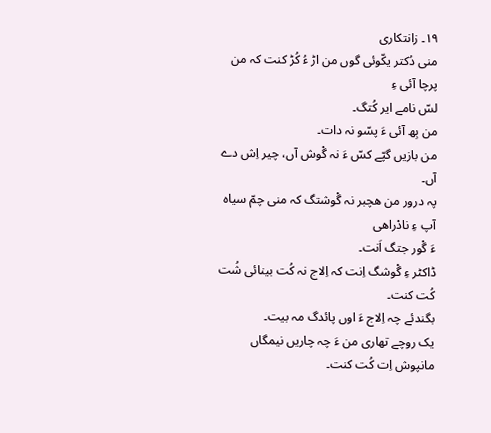۱۹۔ زانتکاری
منی دُکتر یکّوئی گوں من اڑ ءُ کُڑ کنت کہ من پرچا آئی ءِ
لسّ نامے ایر کُتگ۔
من بِھ آئی ءَ پسّو نہ دات۔
من بازیں گپّے کسّ ءَ نہ گْوش آں، چیر اِش دے آں۔
پہ درور من ھچبر نہ گْوشتگ کہ منی چمّ سیاہ آپ ءِ نادْراھی
ءَ گْور جتگ اَنت۔
ڈاکٹر ءِ گْوشگ اِنت کہ اِلاج نہ کُت بینائی شُت کُت کنت۔
بگندئے چہ اِلاج ءَ اوں پائدگ مہ بیت۔
یک روچے تھاری من ءَ چہ چاریں نیمگاں مانپوش اِت کُت کنت۔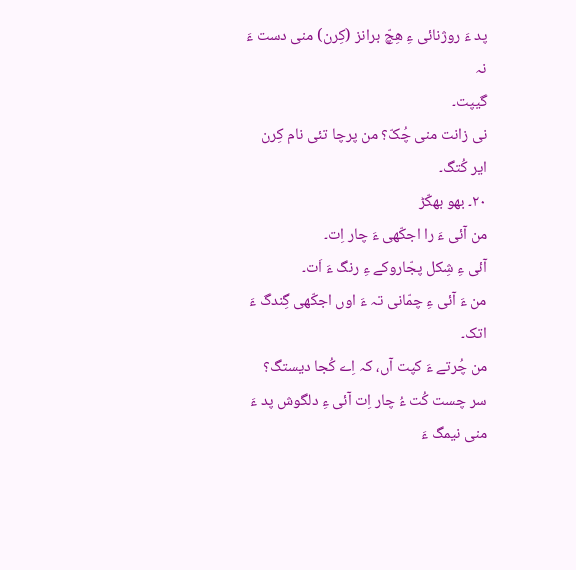پد ءَ روژنائی ءِ ھِچّ برانز (کِرن) منی دست ءَ نہ
گیپت۔
نی زانت منی چُکّ؟ من پرچا تئی نام کِرن ایر کُتگ۔
۲۰۔ بھو بھکّڑ
من آئی ءَ را اجکّھی ءَ چار اِت۔
آئی ءِ شِکل پجّاروکے ءِ رنگ ءَ اَت۔
من ءَ آئی ءِ چمّانی تہ ءَ اوں اجکّھی گِندگ ءَ اتک۔
من چُرتے ءَ کپت آں، کہ اِے کُجا دیستگ؟
سر چست کُت ءُ چار اِت آئی ءِ دلگوش پد ءَ منی نیمگ ءَ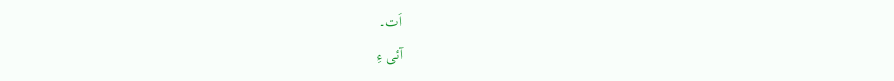اَت۔
آئی ءِ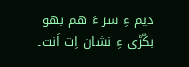دیم ءِ سر ءَ ھم بھو بکّڑی ءِ نشان اِت اَنت۔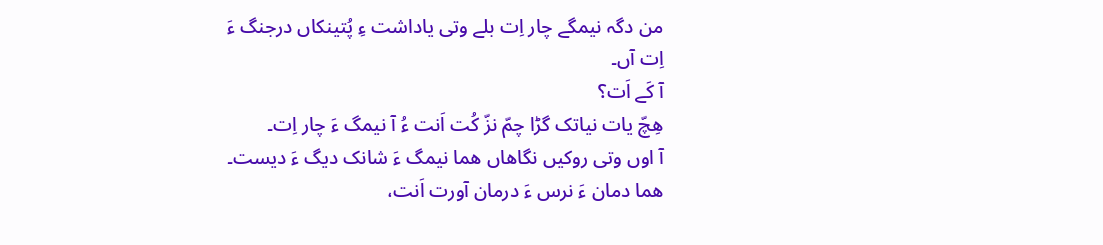من دگہ نیمگے چار اِت بلے وتی یاداشت ءِ پُتینکاں درجنگ ءَ
اِت آں۔
آ کَے اَت؟
ھِچّ یات نیاتک گڑا چمّ نزّ کُت اَنت ءُ آ نیمگ ءَ چار اِت۔
آ اوں وتی روکیں نگاھاں ھما نیمگ ءَ شانک دیگ ءَ دیست۔
ھما دمان ءَ نرس ءَ درمان آورت اَنت،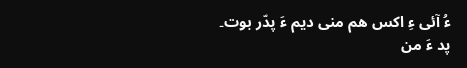ءُ آئی ءِ اکس ھم منی دیم ءَ پدّر بوت۔
پد ءَ من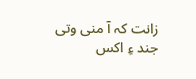زانت کہ آ منی وتی جند ءِ اکس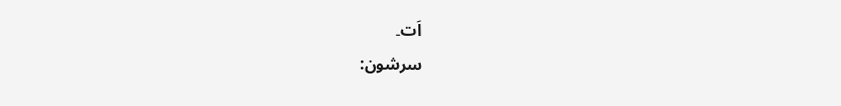اَت۔
سرشون: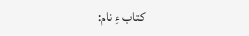کتاب ءِ نام: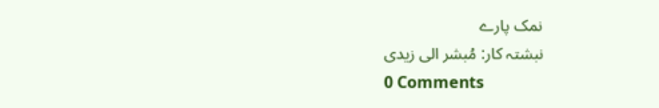نمک پارے
نبشتہ کار: مُبشر الی زیدی
0 Comments